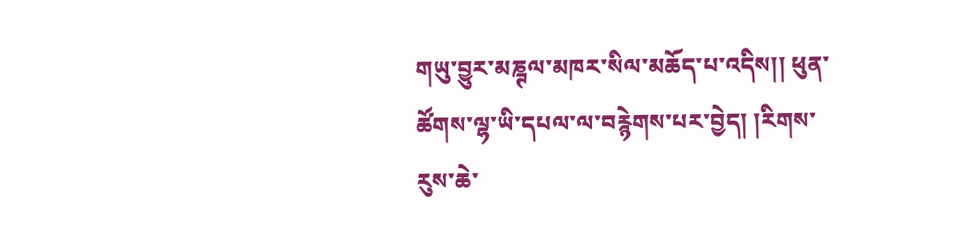གཡུ་བྱུར་མཎྚལ་མཁར་སིལ་མཆོད་པ་འདིས།། ཕུན་ཚོགས་ལྷ་ཡི་དཔལ་ལ་བརྙེགས་པར་བྱེད། །རིགས་རུས་ཆེ་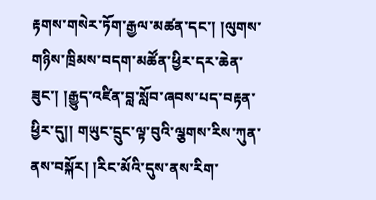རྟགས་གསེར་ཏོག་རྒྱལ་མཚན་དང་། །ལུགས་གཉིས་ཁྲིམས་བདག་མཚོན་ཕྱིར་དར་ཆེན་ཟུང་། །རྒྱུད་འཛིན་བླ་སློབ་ཞབས་པད་བརྟན་ཕྱིར་དུ།། གཡུང་དྲུང་ལྟ་བུའི་ལྕགས་རིས་ཀུན་ནས་བསྐོར། །རིང་མོའི་དུས་ནས་རིག་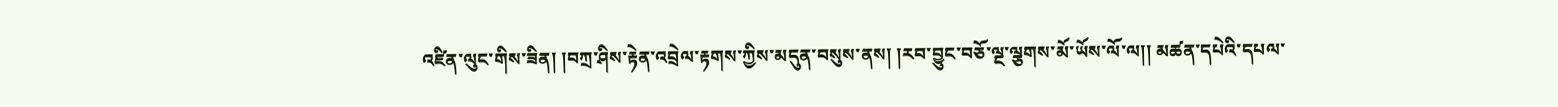འཛིན་ལུང་གིས་ཟིན། །བཀྲ་ཤིས་རྟེན་འབྲེལ་རྟགས་ཀྱིས་མདུན་བསུས་ནས། །རབ་བྱུང་བཅོ་ལྔ་ལྕགས་མོ་ཡོས་ལོ་ལ།། མཚན་དཔེའི་དཔལ་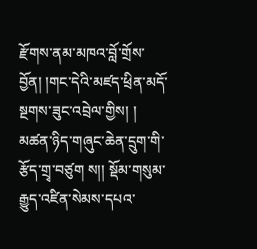རྫོགས་ནམ་མཁའ་བློ་གྲོས་བྱོན། །གང་དེའི་མཛད་ཕྲིན་མདོ་སྔགས་ཟུང་འབྲེལ་གྱིས། ། མཚན་ཉིད་གཞུང་ཆེན་དྲུག་གི་རྩོད་གྲྭ་བཙུག ས།། སྡོམ་གསུམ་རྒྱུད་འཛིན་སེམས་དཔའ་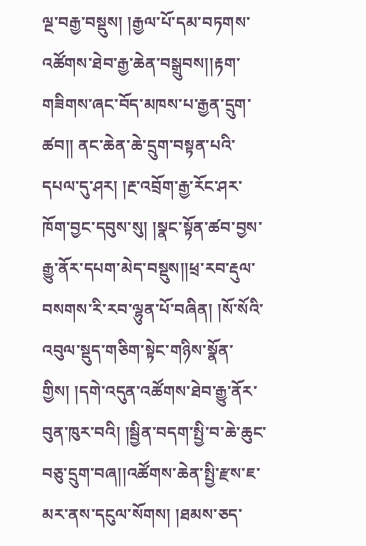ལྔ་བརྒྱ་བསྡུས། །རྒྱལ་པོ་དམ་བཏགས་འཚོགས་ཐེབ་རྒྱ་ཆེན་བསྒྲུབས།།རྟག་གཟིགས་ཞང་བོད་མཁས་པ་རྒྱན་དྲུག་ཚབ།། ནང་ཆེན་ཆེ་དྲུག་བསྟན་པའི་དཔལ་དུ་ཤར། །རྔ་འབྲོག་རྒྱ་རོང་ཤར་ཁོག་བྱང་དབུས་སུ། །སྣང་སྟོན་ཚབ་བྱས་རྒྱུ་ནོར་དཔག་མེད་བསྡུས།།ཕྲ་རབ་རྡུལ་བསགས་རི་རབ་ལྷུན་པོ་བཞིན། །སོ་སོའི་འབུལ་སྡུད་གཅིག་སྟེང་གཉིས་སྣོན་གྱིས། །དགེ་འདུན་འཚོགས་ཐེབ་རྒྱུ་ནོར་བུན་ཁུར་བའི། །སྦྱིན་བདག་སྤྱི་བ་ཆེ་ཆུང་བཅུ་དྲུག་བཞ།།འཚོགས་ཆེན་སྤྱི་རྫས་ཇ་མར་ནས་དངུལ་སོགས། །ཐམས་ཅད་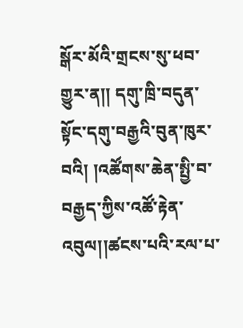སྒོར་མོའི་གྲངས་སུ་ཕབ་གྱུར་ན།། དགུ་ཁྲི་བདུན་སྟོང་དགུ་བརྒྱའི་བུན་ཁུར་བའི། །འཚོགས་ཆེན་སྤྱི་བ་བརྒྱད་ཀྱིས་འཚོ་རྟེན་འབུལ།།ཚངས་པའི་རལ་པ་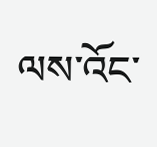ལས་འོང་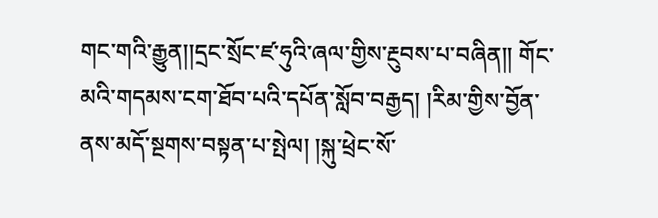གང་གའི་རྒྱུན།།དྲང་སྲོང་ཛ་ཧུའི་ཞལ་གྱིས་རྔུབས་པ་བཞིན།། གོང་མའི་གདམས་ངག་ཐོབ་པའི་དཔོན་སློབ་བརྒྱད། །རིམ་གྱིས་བྱོན་ནས་མདོ་སྔགས་བསྟན་པ་སྤེལ། །སྐུ་ཕྲེང་སོ་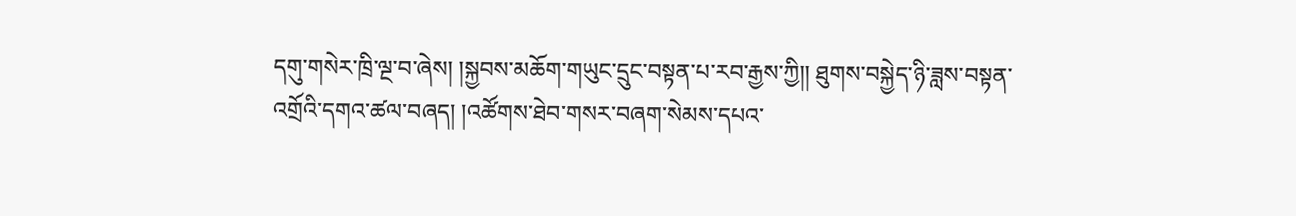དགུ་གསེར་ཁྲི་ལྔ་བ་ཞེས། །སྐྱབས་མཆོག་གཡུང་དྲུང་བསྟན་པ་རབ་རྒྱས་ཀྱི།། ཐུགས་བསྐྱེད་ཉི་ཟླས་བསྟན་འགྲོའི་དགའ་ཚལ་བཞད། །འཚོགས་ཐེབ་གསར་བཞག་སེམས་དཔའ་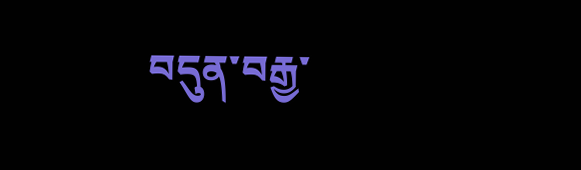བདུན་བརྒྱ་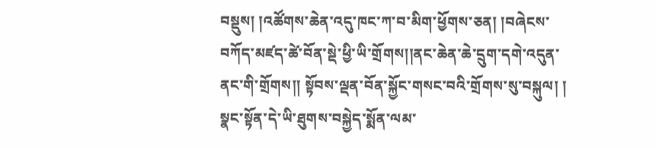བསྡུས། །འཚོགས་ཆེན་འདུ་ཁང་ཀ་བ་མིག་ཕྱོགས་ཅན། །བཞེངས་བཀོད་མཛད་ཚེ་བོན་སྡེ་ཕྱི་ཡི་གྲོགས།།ནང་ཆེན་ཆེ་དྲུག་དགེ་འདུན་ནང་གི་གྲོགས།། སྟོབས་ལྡན་བོན་སྐྱོང་གསང་བའི་གྲོགས་སུ་བསྐུལ། ། སྣང་སྟོན་དེ་ཡི་ཐུགས་བསྐྱེད་སྨོན་ལམ་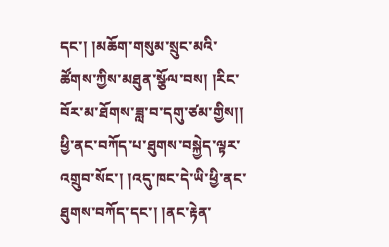དང་། །མཆོག་གསུམ་སྲུང་མའི་ཚོགས་ཀྱིས་མཐུན་སྩོལ་བས། །རིང་བོར་མ་ཐོགས་ཟླ་བ་དགུ་ཙམ་གྱིས།། ཕྱི་ནང་བཀོད་པ་ཐུགས་བསྐྱེད་ལྟར་འགྲུབ་སོང་། །འདུ་ཁང་དེ་ཡི་ཕྱི་ནང་ཐུགས་བཀོད་དང་། །ནང་རྟེན་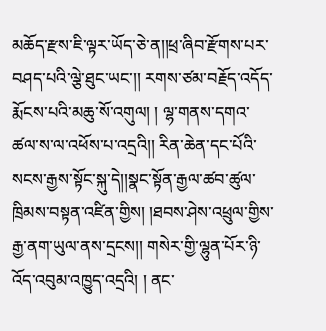མཆོད་རྫས་ཇི་ལྟར་ཡོད་ཅེ་ན།།ཕྲ་ཞིབ་རྫོགས་པར་བཤད་པའི་ལྕེ་ཐུང་ཡང་།། རགས་ཙམ་བརྗོད་འདོད་རྨོངས་པའི་མཆུ་སོ་འགུལ། ། ལྷ་གནས་དགའ་ཚལ་ས་ལ་འཕོས་པ་འདྲའི།། རིན་ཆེན་དང་པོའི་སངས་རྒྱས་སྟོང་སྐུ་དེ།།སྣང་སྟོན་རྒྱལ་ཚབ་ཚུལ་ཁྲིམས་བསྟན་འཛིན་གྱིས། །ཐབས་ཤེས་འཕྲུལ་གྱིས་རྒྱ་ནག་ཡུལ་ནས་དྲངས།། གསེར་གྱི་ལྷུན་པོར་ཉི་འོད་འབུམ་འཁྱུད་འདྲའི། ། ནང་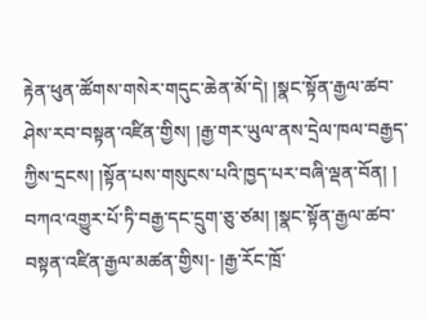རྟེན་ཕུན་ཚོགས་གསེར་གདུང་ཆེན་མོ་དེ། །སྣང་སྟོན་རྒྱལ་ཚབ་ཤེས་རབ་བསྟན་འཛིན་གྱིས། །རྒྱ་གར་ཡུལ་ནས་དྲེལ་ཁལ་བརྒྱད་ཀྱིས་དྲངས། །སྟོན་པས་གསུངས་པའི་ཁྱད་པར་བཞི་ལྡན་བོན། ། བཀའ་འགྱུར་པོ་ཏི་བརྒྱ་དང་དྲུག་ཅུ་ཙམ། །སྣང་སྟོན་རྒྱལ་ཚབ་བསྟན་འཛིན་རྒྱལ་མཚན་གྱིས།- །རྒྱ་རོང་ཁྲོ་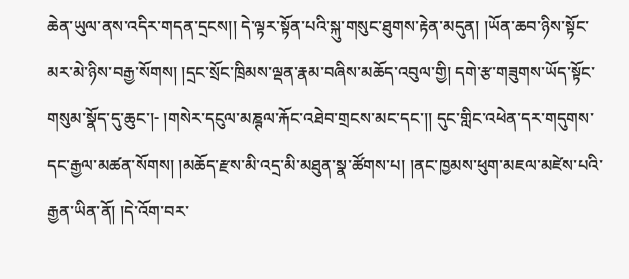ཆེན་ཡུལ་ནས་འདིར་གདན་དྲངས།། དེ་ལྟར་སྟོན་པའི་སྐུ་གསུང་ཐུགས་རྟེན་མདུན། །ཡོན་ཆབ་ཉིས་སྟོང་མར་མེ་ཉིས་བརྒྱ་སོགས། །དྲང་སྲོང་ཁྲིམས་ལྡན་རྣམ་བཞིས་མཆོད་འབུལ་གྱི། དགེ་རྩ་གཟུགས་ཡོད་སྟོང་གསུམ་སྣོད་དུ་ཆུང་།- །གསེར་དངུལ་མཎྚལ་རྐོང་འཐེབ་གྲངས་མང་དང་།། དུང་གླིང་འཕེན་དར་གདུགས་དང་རྒྱལ་མཚན་སོགས། །མཆོད་རྫས་མི་འདྲ་མི་མཐུན་སྣ་ཚོགས་པ། །ནང་ཁྱམས་ཕུག་མཇལ་མཛེས་པའི་རྒྱན་ཡིན་ནོ། །དེ་འོག་བར་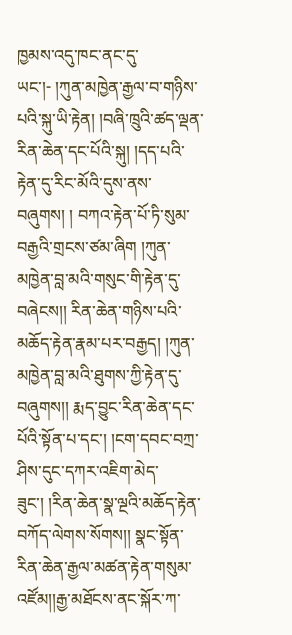ཁྱམས་འདུ་ཁང་ནང་དུ་ཡང་།- །ཀུན་མཁྱེན་རྒྱལ་བ་གཉིས་པའི་སྐུ་ཡི་རྟེན། །བཞི་ཁྲུའི་ཚད་ལྡན་རིན་ཆེན་དང་པོའི་སྐུ། །དད་པའི་རྟེན་དུ་རིང་མོའི་དུས་ནས་བཞུགས། ། བཀའ་རྟེན་པོ་ཏི་སུམ་བརྒྱའི་གྲངས་ཙམ་ཞིག །ཀུན་མཁྱེན་བླ་མའི་གསུང་གི་རྟེན་དུ་བཞེངས།། རིན་ཆེན་གཉིས་པའི་མཆོད་རྟེན་རྣམ་པར་བརྒྱད། །ཀུན་མཁྱེན་བླ་མའི་ཐུགས་ཀྱི་རྟེན་དུ་བཞུགས།། རྨད་བྱུང་རིན་ཆེན་དང་པོའི་སྟོན་པ་དང་། །ངག་དབང་བཀྲ་ཤིས་དུང་དཀར་འཇིག་མེད་ཟུང་། །རིན་ཆེན་སྣ་ལྔའི་མཆོད་རྟེན་བཀོད་ལེགས་སོགས།། སྣང་སྟོན་རིན་ཆེན་རྒྱལ་མཚན་རྟེན་གསུམ་འཛོམ།།རྒྱ་མཐོངས་ནང་སྐོར་ཀ་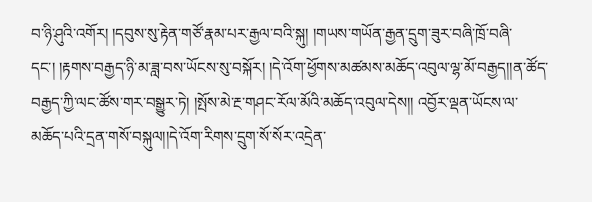བ་ཉི་ཤུའི་འགོར། །དབུས་སུ་རྟེན་གཙོ་རྣམ་པར་རྒྱལ་བའི་སྐུ། །གཡས་གཡོན་རྒྱན་དྲུག་ཟུར་བཞི་ཁྲོ་བཞི་དང་། །རྟགས་བརྒྱད་ཉི་མ་ཟླ་བས་ཡོངས་སུ་བསྐོར། །དེ་འོག་ཕྱོགས་མཚམས་མཆོད་འབུལ་ལྷ་མོ་བརྒྱད།།ན་ཚོད་བརྒྱད་ཀྱི་ལང་ཚོས་གར་བསྒྱུར་ཏེ། །སྤོས་མེ་རྔ་གཤང་རོལ་མོའི་མཆོད་འབུལ་དེས།། འབྱོར་ལྡན་ཡོངས་ལ་མཆོད་པའི་དྲན་གསོ་བསྐུལ།།དེ་འོག་རིགས་དྲུག་སོ་སོར་འདྲེན་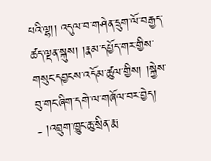པའི་ལྷ།། འདུལ་བ་གཤེན་དྲུག་ལོ་བརྒྱད་ཚད་ལྡན་སྐུས། །རྣམ་དཔྱོད་གར་གྱིས་གསུང་དབྱངས་འདོམ་ཚུལ་གྱིས། །སྐྱེས་བུ་གང་ཞིག་དགེ་ལ་གཞོལ་བར་བྱེད། - །འབྲུག་ཁྱུང་ཆུ་སྲིན་རྨ་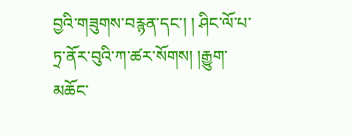བྱའི་གཟུགས་བརྙན་དང་། ། ཤིང་ལོ་པ་ཏྲ་ནོར་བུའི་ཀ་ཚར་སོགས། །རྒྱུག་མཆོང་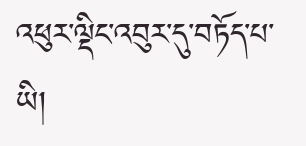འཕུར་ལྡིང་འབུར་དུ་བཏོད་པ་ཡི།